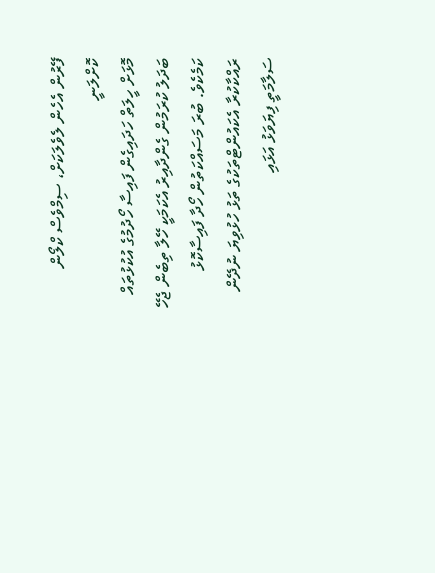ފޭރުން އެހެން ލެވެލަކަށް، ސިމްވެސް ކްލޯން ކޮށްލަނީ
މޮޅަށް ހީލަތް ހަދައިގެން ފައިސާ ހޯދުމުގެ އުކުޅުތައް ބަދަލު ކުރަމުން ގެންދާއިރު އެކަމަކީ ހޭލާ ތިބެން ޖެހޭ ކަމެކެވެ. ބުރަ މަސައްކަތުން ހޯދާ ފައިސާކޮޅު ރައްކާކުރާ އެކައުންޓްތަކުގެ ތަޅު ހުޅުވިޔަ ނުދޭން ސަލާމަތީ ފިޔަވަޅު އަޅައި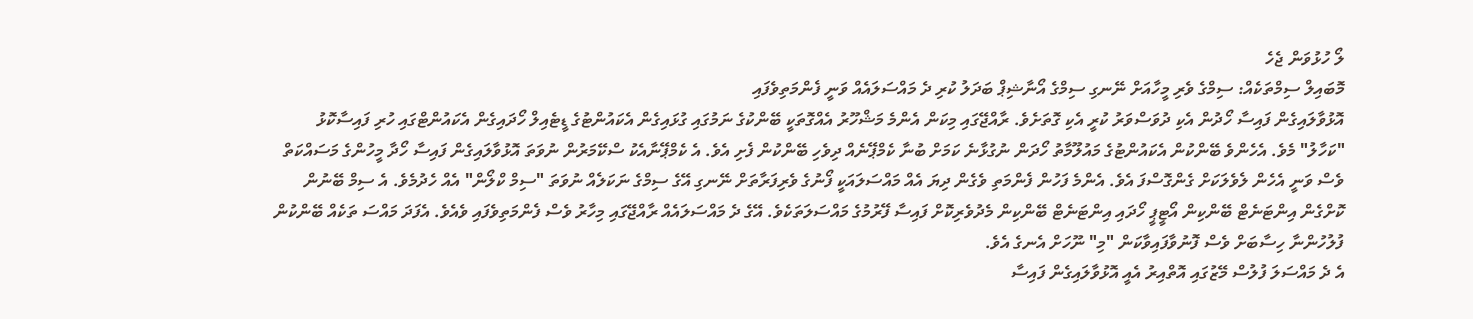ލޯ ހުޅުވަން ޖެހެ
މޮބައިލް ސިމްތަކެއް: ސިމްގެ ވެރި މީހާއަށް ނޭނގި ސިމްގެ އޯނާޝިޕް ބަދަލު ކުރި ދެ މައްސަލައެއް ވަނީ ފެންމަތިވެފައި
އޮޅުވާލައިގެން ފައިސާ ހޯދުން އެކި ދުވަސްވަރު ކުރީ އެކި ގޮތަށެވެ. ރާއްޖޭގައި މިކަން އެންމެ މަޝްހޫރު އެއްގޮތަކީ ބޭންކުގެ ނަމުގައި ގުޅައިގެން އެކައުންޓުގެ ޑީޓެއިލް ހޯދައިގެން އެކައުންޓްގައި ހުރި ފައިސާކޮޅު "ކަހާލު" މެވެ. އެހެންވެ ބޭންކުން އެކައުންޓުގެ މައުލޫމާތު ހޯދަން ނުގުޅާނެ ކަމަށް ބުނާ ކެމްޕޭނެއް ދިވެހި ބޭންކުން ފެށި އެވެ. އެ ކެމްޕޭނާއެކު ސްކޭމަރުން ނުވަތަ އޮޅުވާލައިގެން ފައިސާ ހޯދާ މީހުންގެ މަސައްކަތް ވެސް ވަނީ އެހެން ލެވެލަކަށް ގެންގޮސްފަ އެވެ. އެންމެ ފަހުން ފެންމަތި ވެގެން ދިޔަ އެއް މައްސަލައަކީ ފޯނުގެ ވެރިފަރާތަށް ނޭނގި އޭގެ ސިމްގެ ނަކަލެއް ނުވަތަ "ސިމް ކްލޯން" އެއް ހެދުމެވެ. އެ ސިމް ބޭނުން ކޮށްގެން އިންޓަނެޓް ބޭންކިން އޯޓީޕީ ހޯދައި އިންޓަނެޓް ބޭންކިން މެދުވެރިކޮށް ފައިސާ ފޭރުމުގެ މައްސަލަތަކެވެ. އޭގެ ދެ މައްސަލައެއް ރާއްޖޭގައި މިހާރު ވެސް ފެންމަތިވެފައި ވެއެވެ. އެފަދަ މައްސަ ތަކެއް ބޭންކުން ފުލުހުންނާ ހިސާބަށް ވެސް ފޮނުވާފައިވާކަން "މި" ނޫހަށް އެނގެ އެވެ.
އެ ދެ މައްސަލަ ފުލުސް މޭޒުގައި އޮތްއިރު އެއީ އޮޅުވާލައިގެން ފައިސާ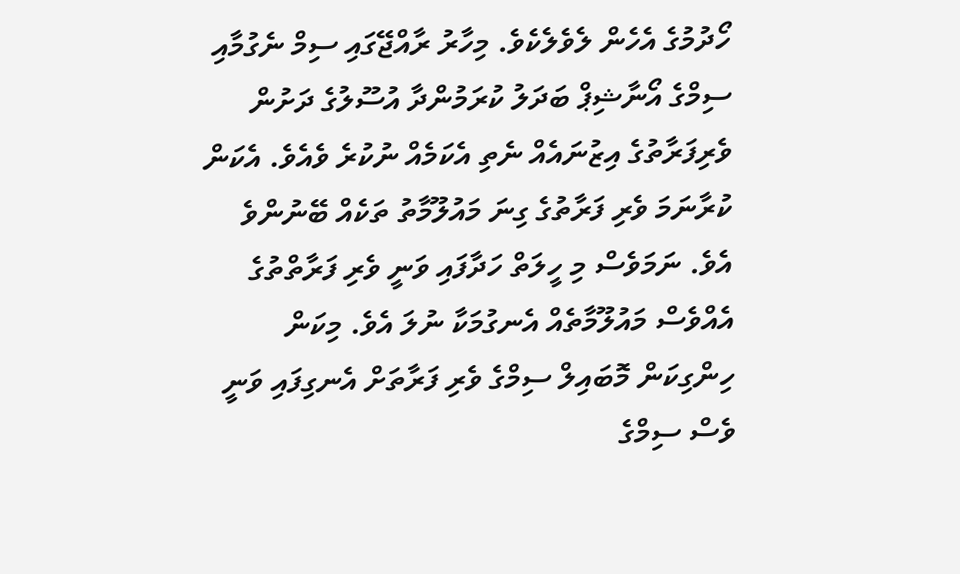ހޯދުމުގެ އެހެން ލެވެލެކެވެ. މިހާރު ރާއްޖޭގައި ސިމް ނެގުމާއި ސިމްގެ އޯނާޝިޕް ބަދަލު ކުރަމުންދާ އުސޫލުގެ ދަށުން ވެރިފަރާތުގެ އިޒުނައެއް ނެތި އެކަމެއް ނުކުރެ ވެއެވެ. އެކަން ކުރާނަމަ ވެރި ފަރާތުގެ ގިނަ މައުލޫމާތު ތަކެއް ބޭނުންވެ އެވެ. ނަމަވެސް މި ހީލަތް ހަދާފައި ވަނީ ވެރި ފަރާތްތުގެ އެއްވެސް މައުލޫމާތެއް އެނގުމަކާ ނުލަ އެވެ. މިކަން ހިންގިކަން މޮބައިލް ސިމްގެ ވެރި ފަރާތަށް އެނގިފައި ވަނީ ވެސް ސިމްގެ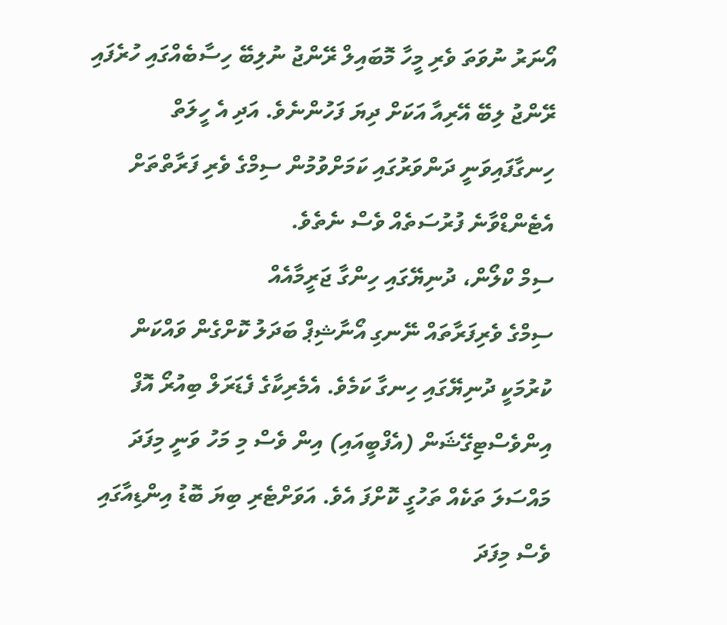އޯނަރު ނުވަތަ ވެރި މީހާ މޮބައިލް ރޭންޖު ނުލިބޭ ހިސާބެއްގައި ހުރެފައި ރޭންޖު ލިބޭ އޭރިއާ އަކަށް ދިޔަ ފަހުންނެވެ. އަދި އެ ހީލަތް ހިނގާފައިވަނީ ދަންވަރުގައި ކަމަށްވުމުން ސިމްގެ ވެރި ފަރާތްތަށް އެޓެންޑްވާނެ ފުރުސަތެއް ވެސް ނެތެވެ.
ސިމް ކްލޯން، ދުނިޔޭގައި ހިންގާ ޖަރީމާއެއް
ސިމްގެ ވެރިފަރާތައް ނޭނގި އޯނާޝިޕް ބަދަލު ކޮށްގެން ވައްކަން ކުރުމަކީ ދުނިޔޭގައި ހިނގާ ކަމެވެ. އެމެރިކާގެ ފެޑަރަލް ބިއުރޯ އޮފް އިންވެސްޓިގޭޝަން (އެފްބީއައި) އިން ވެސް މި މަހު ވަނީ މިފަދަ މައްސަލަ ތަކެއް ތަހުގީ ކޮށްފަ އެވެ. އަވަށްޓެރި ބިޔަ ބޮޑު އިންޑިއާގައި ވެސް މިފަދަ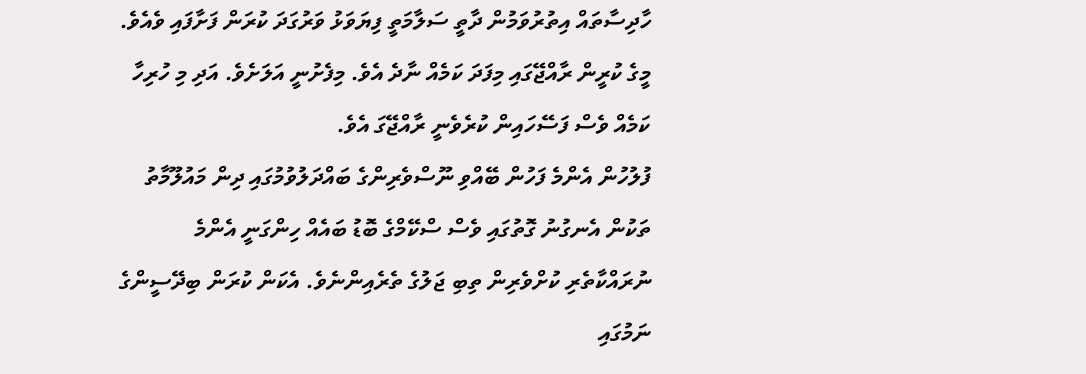ހާދިސާތައް އިތުރުވަމުން ދާތީ ސަލާމަތީ ފިޔަވަޅު ވަރުގަދަ ކުރަން ފަށާފައި ވެއެވެ. މީގެ ކުރީން ރާއްޖޭގައި މިފަދަ ކަމެއް ނާދެ އެވެ. މިފެށުނީ އަލަށެވެ. އަދި މި ހުރިހާ ކަމެއް ވެސް ފަސޭހައިން ކުރެވެނީ ރާއްޖޭގަ އެވެ.
ފުލުހުން އެންމެ ފަހުން ބޭއްވި ނޫސްވެރިންގެ ބައްދަލުވުމުގައި ދިން މައުލޫމާތު ތަކުން އެނގުނު ގޮތުގައި ވެސް ސްކޭމްގެ ބޮޑު ބައެއް ހިންގަނީ އެންމެ ނުރައްކާތެރި ކުށްވެރިން ތިބި ޖަލުގެ ތެރެއިންނެވެ. އެކަން ކުރަން ބިދޭސީންގެ ނަމުގައި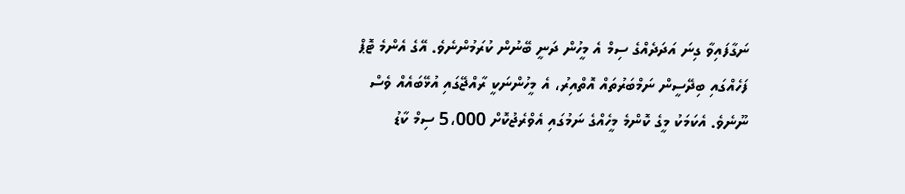ނަގާފައިވާ ގިނަ އަދަދެއްގެ ސިމް އެ މީހުން ދަނީ ބޭނުން ކުރަމުންނެވެ. އޭގެ އެންމެ ޓޮޕް ފަހެއްގައި ބިދޭސީން ނަމްބަރުތައް އޮތްއިރު، އެ މީހުންނަކީ ރާއްޖޭގައި އުޅޭބައެއް ވެސް ނޫނެވެ. އެކަމަކު މީގެ ކޮންމެ މީހެއްގެ ނަމުގައި އެވްރެޖުކޮށް 5،000 ސިމް ކާޑު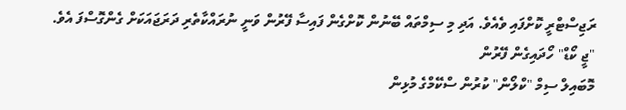ރަޖިސްޓްރީ ކޮށްފައި ވެއެވެ. އަދި މި ސިމްތައް ބޭނުން ކޮށްގެން ފައިސާ ފޭރުން ވަނީ ނުރައްކާތެރި ދަރަޖައަކަށް ގެންގޮސްފަ އެވެ.
"ޖީ ކޯޑް" ހޯދައިގެން ފޭރުން
މޮބައިލް ސިމް "ކްލޯން" ކުރުން ސްކޭމްގެ މުޅިން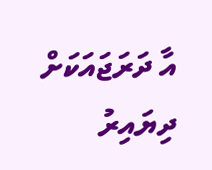އާ ދަރަޖައަކަށް ދިޔައިރު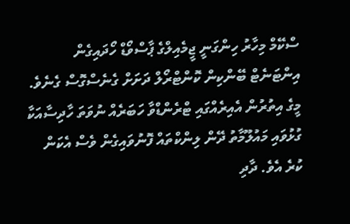ސްކޭމް މިހާރު ހިންގަނީ ޖީމެއިލްގެ ޕާސްވޯޑް ހޯދައިގެން އިންޓަނެޓް ބޭންކިން ކޮންޓްރޯލް ދަށަށް ގެނެސްގޮސް ގެނެވެ. މީގެ އިތުރުން އެއިރެއްގައި ޓްރެންޑްވާ ހަބަރެއް ނުވަތަ ހާދިސާއަކާ ގުޅުވައި މައުލޫމާތު ދޭން ލިންކްތައް ފޮނުވައިގެން ވެސް އެކަން ކުރެ އެވެ. ދާދި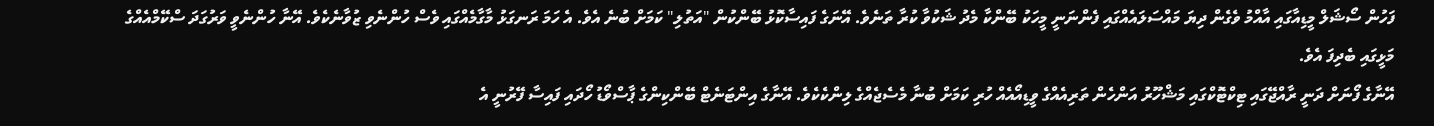ފަހުން ސޯޝަލް މީޑިއާގައި އާއްމު ވެގެން ދިޔަ މައްސަލައެއްގައި ފެންނަނީ މީހަކު ބޭންކާ މެދު ޝަކުވާ ކުރާ ތަނެވެ. އޭނަގެ ފައިސާކޮޅު ބޭންކުން "އަތުލި" ކަމަށް ބުނެ އެވެ. އެ ހަމަ ރަނގަޅު މާގާމެއްގައި ވެސް ހުންނެވި ޒުވާނެކެވެ. އޭނާ ހުންނެވީ ވަރުގަދަ ސްކޭމްއެއްގެ މަޅީގައި ބެދިފަ އެވެ.
އޭނާގެ ފޯނަށް ދަނީ ރާއްޖޭގައި ޓިކްޓޮކްގައި މަޝްހޫރު އަންހެން ތަރިއެއްގެ ވީޑިއޯއެއް ހުރި ކަމަށް ބުނާ މެސެޖެއްގެ ލިންކެކެވެ. އޭނާގެ އިންޓަނެޓް ބޭންކިންގެ ޕާސްވޯޑު ހޯދައި ފައިސާ ފޭރުނީ އެ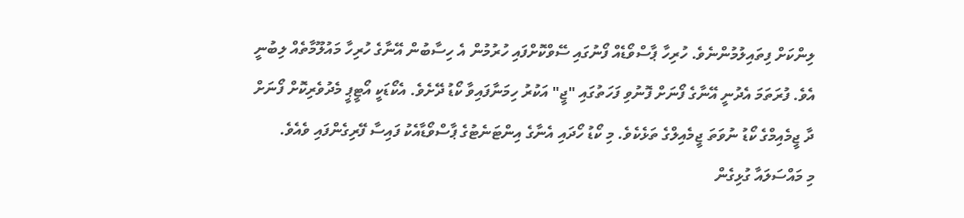ލިންކަށް ފިތައިލުމުންނެވެ. ހުރިހާ ޕާސްވޯޑެއް ފޯނުގައި ސޭވްކޮށްފައި ހުރުމުން އެ ހިސާބުން އޭނާގެ ހުރިހާ މައުލޫމާތެއް ލިބުނީ އެވެ. ފުރަތަމަ އެދުނީ އޭނާގެ ފޯނަށް ފޮނުވި ފަހަތުގައި "ޖީ" އަކުރު ހިމަނާފައިވާ ކޯޑު ދޭށެވެ. އެކޯޑަކީ އޯޓީޕީ މެދުވެރިކޮށް ފޯނަށް ދާ ޖީމެއިމްގެ ކޯޑު ނުވަތަ ޖީމެއިލްގެ ތަޅެކެވެ. މި ކޯޑު ހޯދައި އެނާގެ އިންޓަނެޓުގެ ޕާސްވޯޑާއެކު ފައިސާ ފޭރިގެންފައި ވެއެވެ.
މި މައްސަލައާ ގުޅިގެން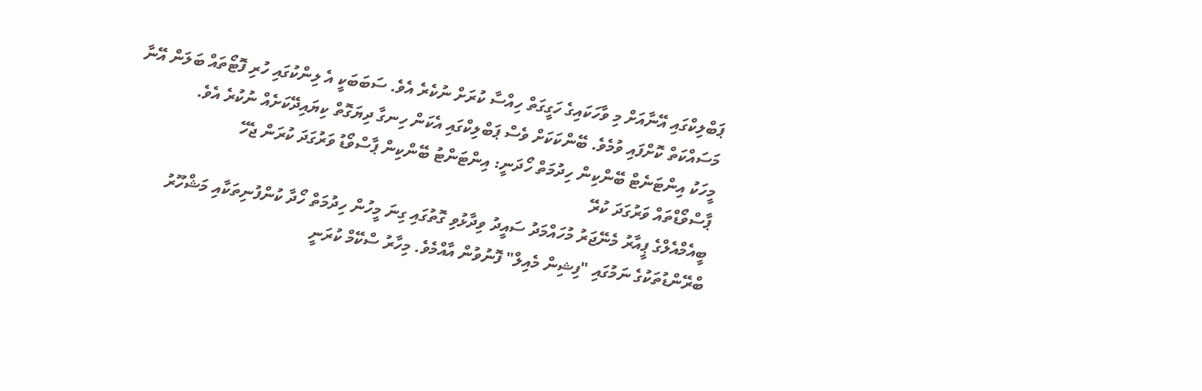ޕަބްލިކްގައި އޭނާއަށް މި ވާހަކައިގެ ހަގީގަތް ހިއްސާ ކުރަށް ނުކެރެ އެވެ. ސަބަބަކީ އެ ލިންކުގައި ހުރި ފޮޓޯތައް ބަލަން އޭނާ މަސައްކަތް ކޮށްފައި ވުމެވެ. ބޭންކަކަށް ވެސް ޕަބްލިކްގައި އެކަން ހިނގާ ދިޔަގޮތް ކިޔައިދޭކަށެއް ނުކުރެ އެވެ.
މީހަކު އިންޓަނެޓް ބޭންކިން ހިދުމަތް ހޯދަނީ: އިންޓަންޓު ބޭންކިން ޕާސްވޯޑު ވަރުގަދަ ކުރަން ޖެހޭ
ޕާސްވޯޑްތައް ވަރުގަދަ ކުރޭ
ބީއެމްއެލްގެ ޕީއާރު މެނޭޖަރު މުހައްމަދު ސައީދު ވިދާޅުވި ގޮތުގައި ގިނަ މީހުން ހިދުމަތް ހޯދާ ކުންފުނިތަކާއި މަޝްހޫރު ބްރޭންޑުތަކުގެ ނަމުގައި "ފިޝިން މެއިލް" ފޮނުވުން އާއްމެވެ. މިހާރު ސްކޭމް ކުރަނީ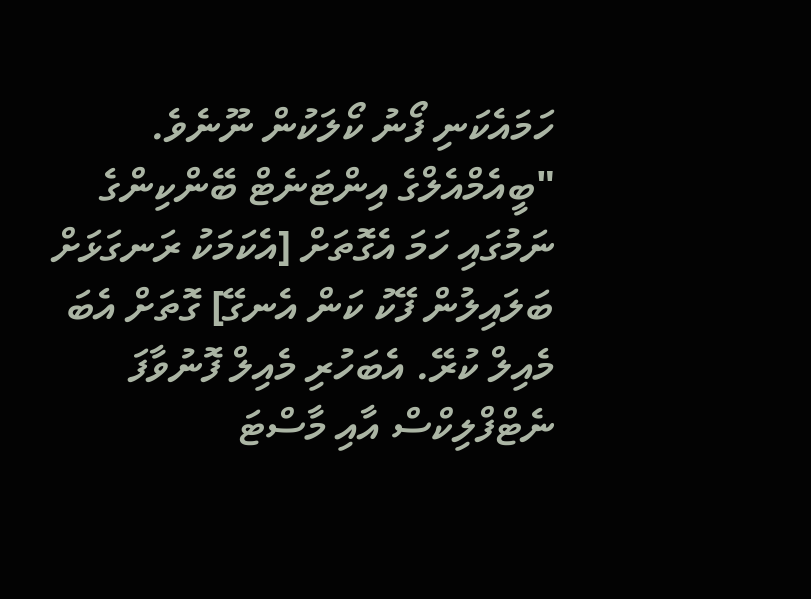ހަމައެކަނި ފޯނު ކޯލަކުން ނޫނެވެ.
"ބީއެމްއެލްގެ އިންޓަނެޓް ބޭންކިންގެ ނަމުގައި ހަމަ އެގޮތަށް [އެކަމަކު ރަނގަޅަށް ބަލައިލުން ފޭކު ކަން އެނގޭ] ގޮތަށް އެބަ މެއިލް ކުރޭ. އެބަހުރި މެއިލް ފޮނުވާފަ ނެޓްފްލިކްސް އާއި މާސްޓަ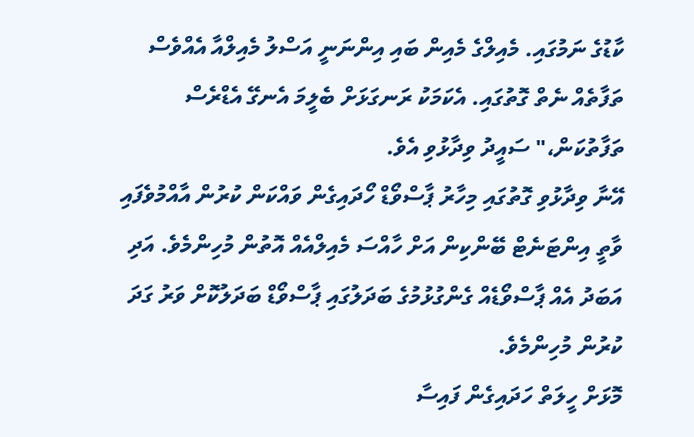ކާޑުގެ ނަމުގައި. މެއިލްގެ މެއިން ބައި އިންނަނީ އަސްލު މެއިލްއާ އެއްވެސް ތަފާތެއް ނެތް ގޮތުގައި. އެކަމަކު ރަނގަޅަށް ބެލީމަ އެނގޭ އެޑްރެސް ތަފާތުކަން،" ސައީދު ވިދާޅުވި އެވެ.
އޭނާ ވިދާޅުވި ގޮތުގައި މިހާރު ޕާސްވޯޑް ހޯދައިގެން ވައްކަން ކުރުން އާއްމުވެފައި ވާތީ އިންޓަނެޓް ބޭންކިން އަށް ހާއްސަ މެއިލްއެއް އޮތުން މުހިންމެވެ. އަދި އަބަދު އެއް ޕާސްވޯޑެއް ގެންގުޅުމުގެ ބަދަލުގައި ޕާސްވޯޑް ބަދަލުކޮށް ވަރު ގަދަ ކުރުން މުހިންމެވެ.
މޮޅަށް ހީލަތް ހަދައިގެން ފައިސާ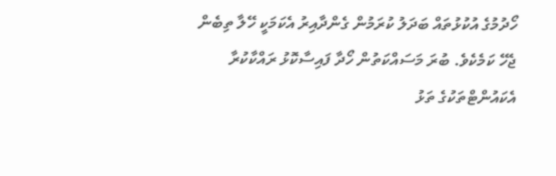ހޯދުމުގެ އުކުޅުތައް ބަދަލު ކުރަމުން ގެންދާއިރު އެކަމަކީ ހޭލާ ތިބެން ޖެހޭ ކަމެކެވެ. ބުރަ މަސައްކަތުން ހޯދާ ފައިސާކޮޅު ރައްކާކުރާ އެކައުންޓްތަކުގެ ތަޅު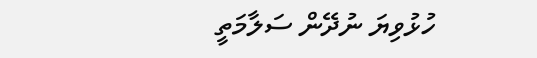ހުޅުވިޔަ ނުދޭން ސަލާމަތީ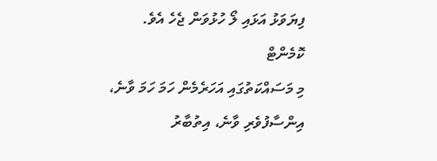ފިޔަވަޅު އަޅައި ލޯ ހުޅުވަން ޖެހެ އެވެ.
ކޮމެންޓް
މި މަސައްކަތުގައި އަހަރެމެން ހަމަ ހަމަ ވާނެ، އިންސާފުވެރި ވާނެ، އިތުބާރު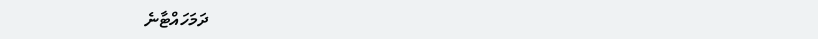ދަމަހައްޓާނެ